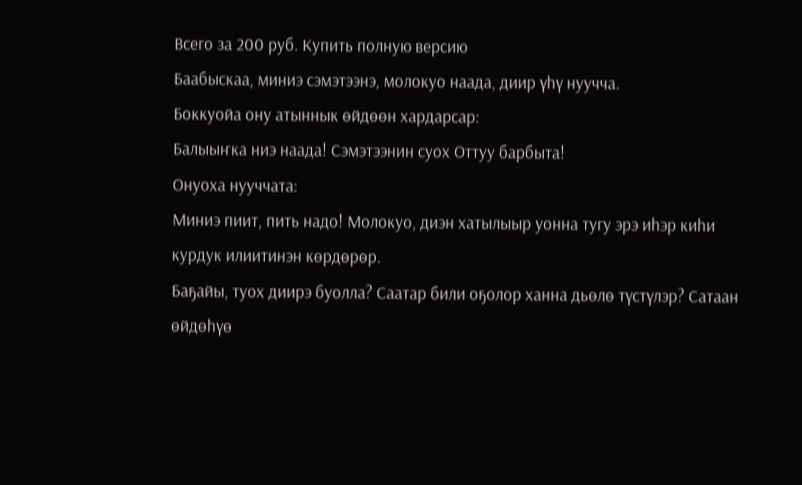Всего за 200 руб. Купить полную версию
Баабыскаа, миниэ сэмэтээнэ, молокуо наада, диир үһү нуучча.
Боккуойа ону атыннык өйдөөн хардарсар:
Балыыҥка ниэ наада! Сэмэтээнин суох Оттуу барбыта!
Онуоха нууччата:
Миниэ пиит, пить надо! Молокуо, диэн хатылыыр уонна тугу эрэ иһэр киһи курдук илиитинэн көрдөрөр.
Баҕайы, туох диирэ буолла? Саатар били оҕолор ханна дьөлө түстүлэр? Сатаан өйдөһүө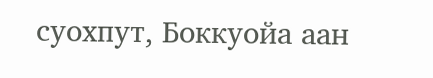суохпут, Боккуойа аан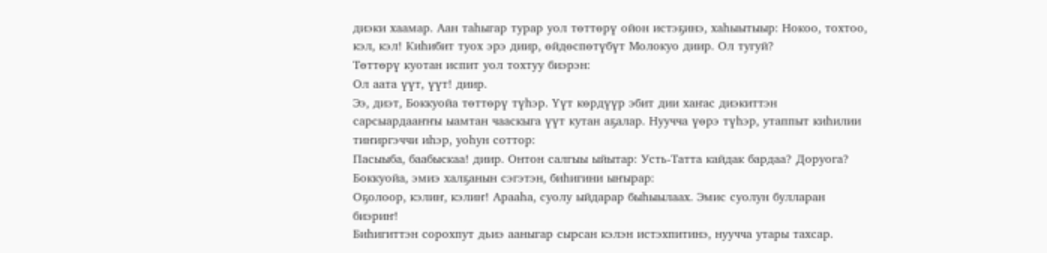диэки хаамар. Аан таһыгар турар уол төттөрү ойон истэҕинэ, хаһыытыыр: Нокоо, тохтоо, кэл, кэл! Киһибит туох эрэ диир, өйдөспөтүбүт Молокуо диир. Ол тугуй?
Төттөрү куотан испит уол тохтуу биэрэн:
Ол аата үүт, үүт! диир.
Ээ, диэт, Боккуойа төттөрү түһэр. Үүт көрдүүр эбит дии хаҥас диэкиттэн сарсыардааҥҥы ыамтан чааскыга үүт кутан аҕалар. Нуучча үөрэ түһэр, утаппыт киһилии тиҥиргэччи иһэр, уоһун соттор:
Пасыыба, баабыскаа! диир. Онтон салгыы ыйытар: Усть-Татта кайдак бардаа? Доруога?
Боккуойа, эмиэ халҕанын сэгэтэн, биһигини ыҥырар:
Оҕолоор, кэлиҥ, кэлиҥ! Арааһа, суолу ыйдарар быһыылаах. Эмис суолун булларан биэриҥ!
Биһигиттэн сорохпут дьиэ ааныгар сырсан кэлэн истэхпитинэ, нуучча утары тахсар.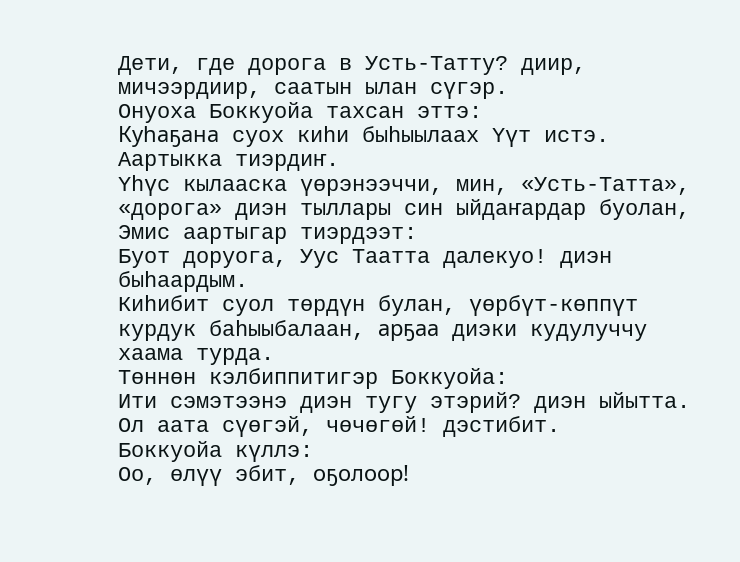Дети, где дорога в Усть-Татту? диир, мичээрдиир, саатын ылан сүгэр.
Онуоха Боккуойа тахсан эттэ:
Куһаҕана суох киһи быһыылаах Үүт истэ. Аартыкка тиэрдиҥ.
Үһүс кылааска үөрэнээччи, мин, «Усть-Татта», «дорога» диэн тыллары син ыйдаҥардар буолан, Эмис аартыгар тиэрдээт:
Буот доруога, Уус Таатта далекуо! диэн быһаардым.
Киһибит суол төрдүн булан, үөрбүт-көппүт курдук баһыыбалаан, арҕаа диэки кудулуччу хаама турда.
Төннөн кэлбиппитигэр Боккуойа:
Ити сэмэтээнэ диэн тугу этэрий? диэн ыйытта.
Ол аата сүөгэй, чөчөгөй! дэстибит.
Боккуойа күллэ:
Оо, өлүү эбит, оҕолоор!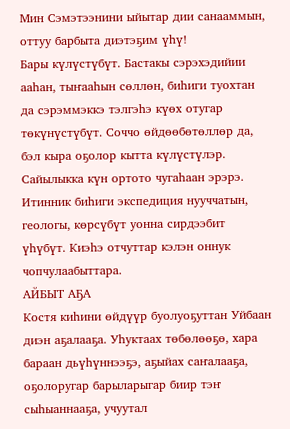Мин Сэмэтээнини ыйытар дии санааммын, оттуу барбыта диэтэҕим үһү!
Бары күлүстүбүт. Бастакы сэрэхэдийии ааһан, тыҥааһын сөллөн, биһиги туохтан да сэрэммэккэ тэлгэһэ күөх отугар төкүнүстүбүт. Соччо өйдөөбөтөллөр да, бэл кыра оҕолор кытта күлүстүлэр. Сайылыкка күн ортото чугаһаан эрэрэ.
Итинник биһиги экспедиция нууччатын, геологы, көрсүбүт уонна сирдээбит үһүбүт. Киэһэ отчуттар кэлэн оннук чопчулаабыттара.
АЙБЫТ АҔА
Костя киһини өйдүүр буолуоҕуттан Уйбаан диэн аҕалааҕа. Уһуктаах төбөлөөҕө, хара бараан дьүһүннээҕэ, аҕыйах саҥалааҕа, оҕолоругар барыларыгар биир тэҥ сыһыаннааҕа, учуутал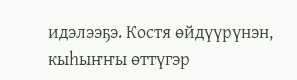идэлээҕэ. Костя өйдүүрүнэн, кыһыҥҥы өттүгэр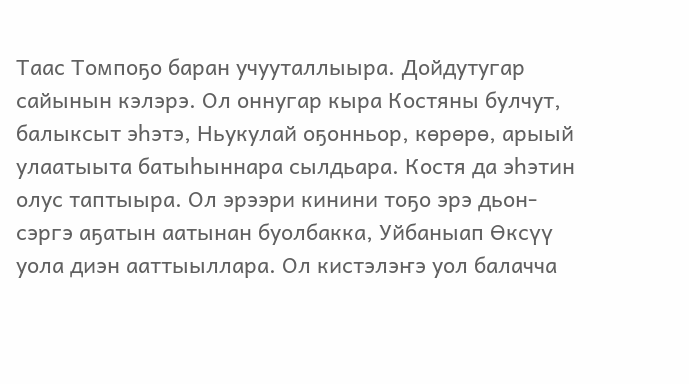Таас Томпоҕо баран учууталлыыра. Дойдутугар сайынын кэлэрэ. Ол оннугар кыра Костяны булчут, балыксыт эһэтэ, Ньукулай оҕонньор, көрөрө, арыый улаатыыта батыһыннара сылдьара. Костя да эһэтин олус таптыыра. Ол эрээри кинини тоҕо эрэ дьон-сэргэ аҕатын аатынан буолбакка, Уйбаныап Өксүү уола диэн ааттыыллара. Ол кистэлэҥэ уол балачча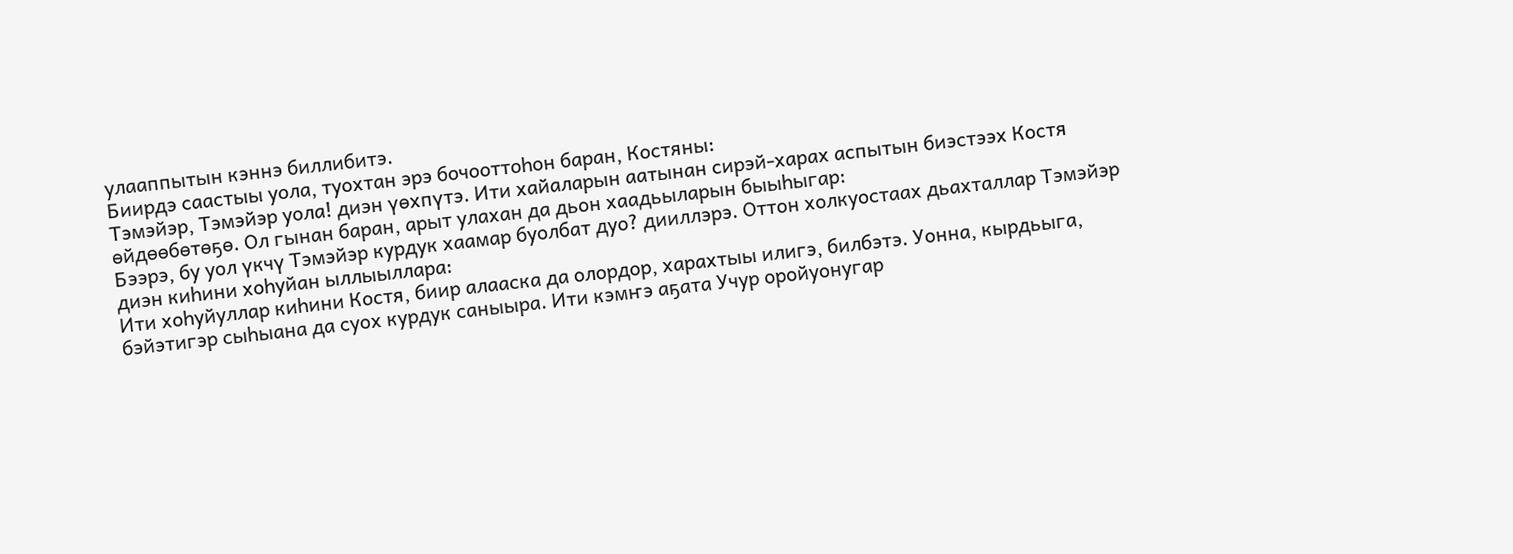улааппытын кэннэ биллибитэ.
Биирдэ саастыы уола, туохтан эрэ бочооттоһон баран, Костяны:
Тэмэйэр, Тэмэйэр уола! диэн үөхпүтэ. Ити хайаларын аатынан сирэй-харах аспытын биэстээх Костя өйдөөбөтөҕө. Ол гынан баран, арыт улахан да дьон хаадьыларын быыһыгар:
Бээрэ, бу уол үкчү Тэмэйэр курдук хаамар буолбат дуо? дииллэрэ. Оттон холкуостаах дьахталлар Тэмэйэр диэн киһини хоһуйан ыллыыллара:
Ити хоһуйуллар киһини Костя, биир алааска да олордор, харахтыы илигэ, билбэтэ. Уонна, кырдьыга, бэйэтигэр сыһыана да суох курдук саныыра. Ити кэмҥэ аҕата Учур оройуонугар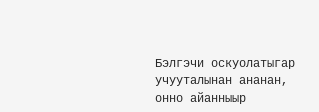Бэлгэчи оскуолатыгар учууталынан ананан, онно айанныыр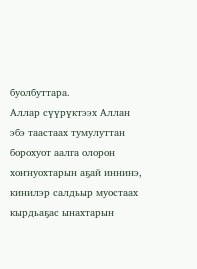буолбуттара.
Аллар сүүрүктээх Аллан эбэ таастаах тумулуттан борохуот аалга олорон хоҥнуохтарын аҕай иннинэ, кинилэр салдьыр муостаах кырдьаҕас ынахтарын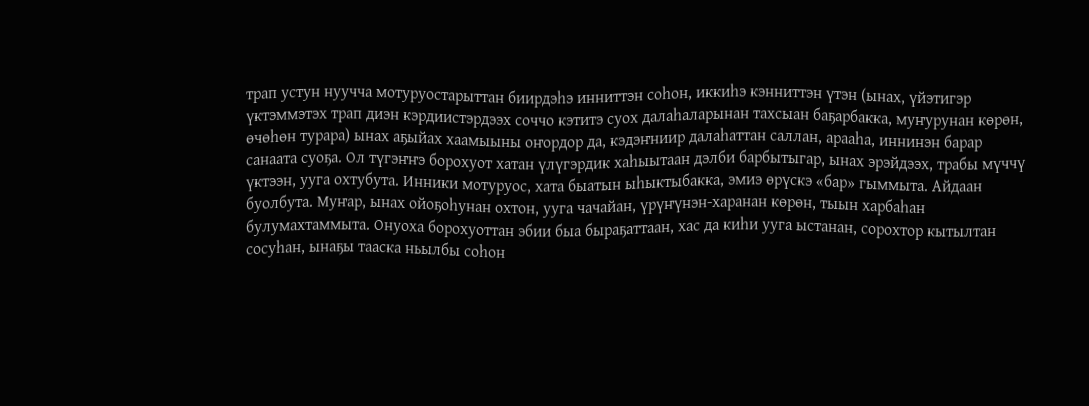трап устун нуучча мотуруостарыттан биирдэһэ инниттэн соһон, иккиһэ кэнниттэн үтэн (ынах, үйэтигэр үктэммэтэх трап диэн кэрдиистэрдээх соччо кэтитэ суох далаһаларынан тахсыан баҕарбакка, муҥурунан көрөн, өчөһөн турара) ынах аҕыйах хаамыыны оҥордор да, кэдэҥниир далаһаттан саллан, арааһа, иннинэн барар санаата суоҕа. Ол түгэҥҥэ борохуот хатан үлүгэрдик хаһыытаан дэлби барбытыгар, ынах эрэйдээх, трабы мүччү үктээн, ууга охтубута. Инники мотуруос, хата быатын ыһыктыбакка, эмиэ өрүскэ «бар» гыммыта. Айдаан буолбута. Муҥар, ынах ойоҕоһунан охтон, ууга чачайан, үрүҥүнэн-харанан көрөн, тыын харбаһан булумахтаммыта. Онуоха борохуоттан эбии быа быраҕаттаан, хас да киһи ууга ыстанан, сорохтор кытылтан сосуһан, ынаҕы тааска ньылбы соһон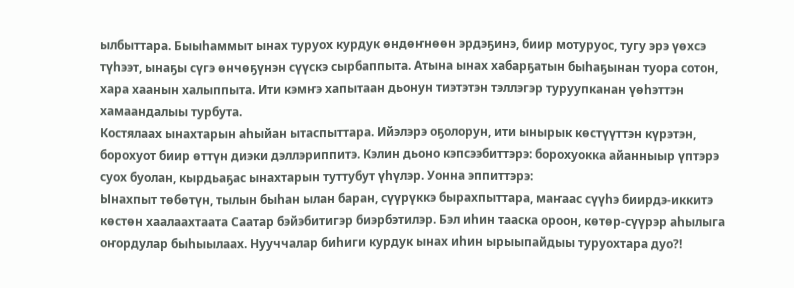ылбыттара. Быыһаммыт ынах туруох курдук өндөҥнөөн эрдэҕинэ, биир мотуруос, тугу эрэ үөхсэ түһээт, ынаҕы сүгэ өнчөҕүнэн сүүскэ сырбаппыта. Атына ынах хабарҕатын быһаҕынан туора сотон, хара хаанын халыппыта. Ити кэмҥэ хапытаан дьонун тиэтэтэн тэллэгэр туруупканан үөһэттэн хамаандалыы турбута.
Костялаах ынахтарын аһыйан ытаспыттара. Ийэлэрэ оҕолорун, ити ынырык көстүүттэн күрэтэн, борохуот биир өттүн диэки дэллэриппитэ. Кэлин дьоно кэпсээбиттэрэ: борохуокка айанныыр үптэрэ суох буолан, кырдьаҕас ынахтарын туттубут үһүлэр. Уонна эппиттэрэ:
Ынахпыт төбөтүн, тылын быһан ылан баран, сүүрүккэ бырахпыттара, маҥаас сүүһэ биирдэ-иккитэ көстөн хаалаахтаата Саатар бэйэбитигэр биэрбэтилэр. Бэл иһин тааска ороон, көтөр-сүүрэр аһылыга оҥордулар быһыылаах. Нууччалар биһиги курдук ынах иһин ырыыпайдыы туруохтара дуо?!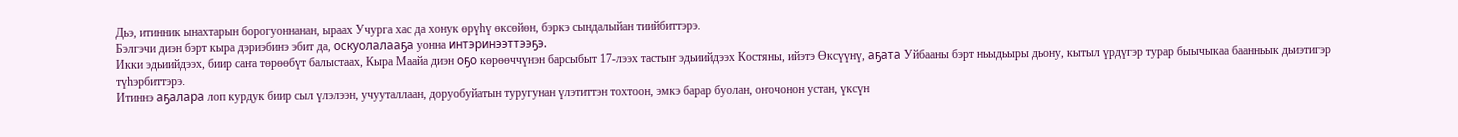Дьэ, итинник ынахтарын борогуоннанан, ыраах Учурга хас да хонук өрүһү өксөйөн, бэркэ сындалыйан тиийбиттэрэ.
Бэлгэчи диэн бэрт кыра дэриэбинэ эбит да, оскуолалааҕа уонна интэринээттээҕэ.
Икки эдьиийдээх, биир саҥа төрөөбүт балыстаах, Кыра Маайа диэн оҕо көрөөччүнэн барсыбыт 17-лээх тастыҥ эдьиийдээх Костяны, ийэтэ Өксүүнү, аҕата Уйбааны бэрт ньыдьыры дьону, кытыл үрдүгэр турар быычыкаа баанньык дьиэтигэр түһэрбиттэрэ.
Итиннэ аҕалара лоп курдук биир сыл үлэлээн, учууталлаан, доруобуйатын туругунан үлэтиттэн тохтоон, эмкэ барар буолан, оҥочонон устан, үксүн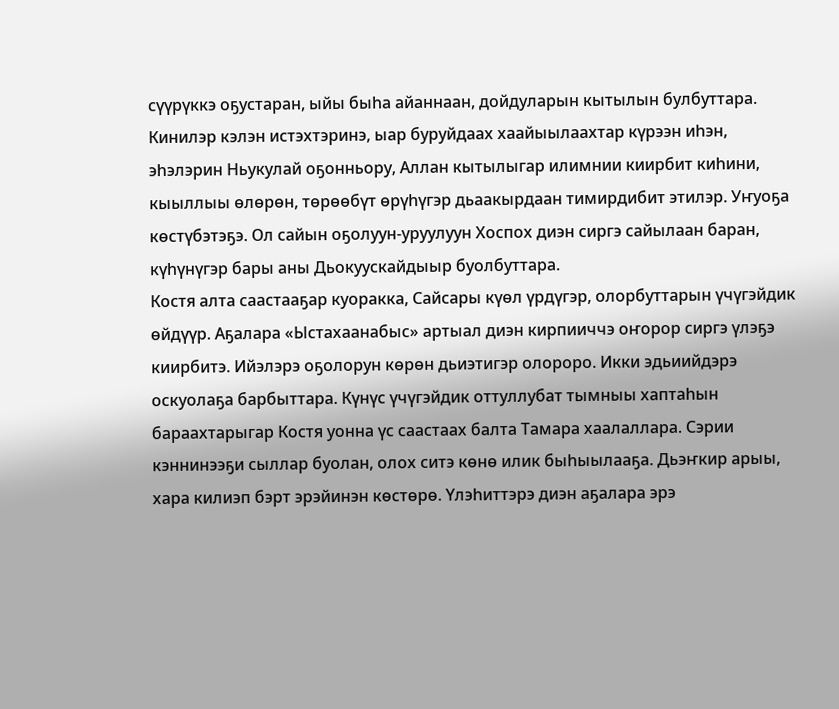сүүрүккэ оҕустаран, ыйы быһа айаннаан, дойдуларын кытылын булбуттара. Кинилэр кэлэн истэхтэринэ, ыар буруйдаах хаайыылаахтар күрээн иһэн, эһэлэрин Ньукулай оҕонньору, Аллан кытылыгар илимнии киирбит киһини, кыыллыы өлөрөн, төрөөбүт өрүһүгэр дьаакырдаан тимирдибит этилэр. Уҥуоҕа көстүбэтэҕэ. Ол сайын оҕолуун-уруулуун Хоспох диэн сиргэ сайылаан баран, күһүнүгэр бары аны Дьокуускайдыыр буолбуттара.
Костя алта саастааҕар куоракка, Сайсары күөл үрдүгэр, олорбуттарын үчүгэйдик өйдүүр. Аҕалара «Ыстахаанабыс» артыал диэн кирпииччэ оҥорор сиргэ үлэҕэ киирбитэ. Ийэлэрэ оҕолорун көрөн дьиэтигэр олороро. Икки эдьиийдэрэ оскуолаҕа барбыттара. Күнүс үчүгэйдик оттуллубат тымныы хаптаһын бараахтарыгар Костя уонна үс саастаах балта Тамара хаалаллара. Сэрии кэннинээҕи сыллар буолан, олох ситэ көнө илик быһыылааҕа. Дьэҥкир арыы, хара килиэп бэрт эрэйинэн көстөрө. Үлэһиттэрэ диэн аҕалара эрэ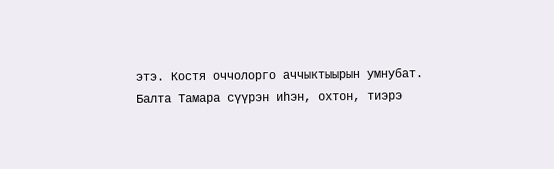этэ. Костя оччолорго аччыктыырын умнубат. Балта Тамара сүүрэн иһэн, охтон, тиэрэ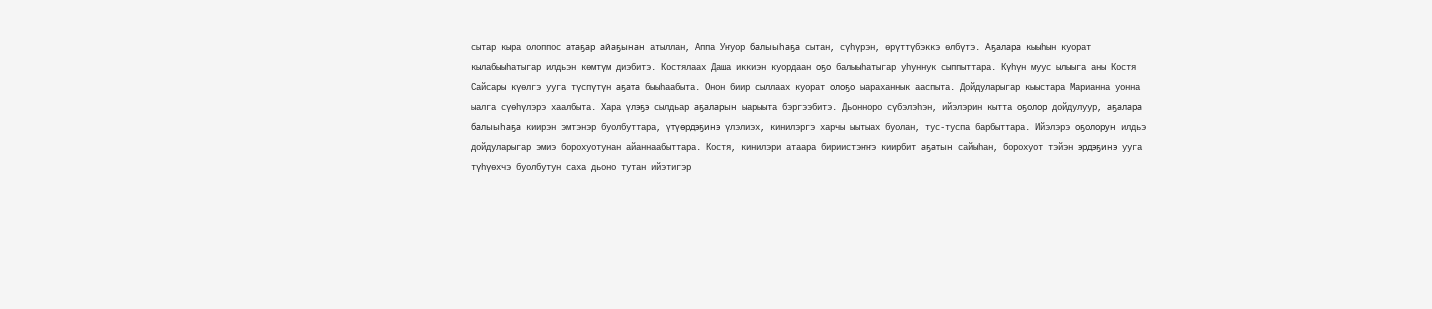сытар кыра олоппос атаҕар айаҕынан атыллан, Аппа Уҥуор балыыһаҕа сытан, сүһүрэн, өрүттүбэккэ өлбүтэ. Аҕалара кыыһын куорат кылабыыһатыгар илдьэн көмтүм диэбитэ. Костялаах Даша иккиэн куордаан оҕо балыыһатыгар уһуннук сыппыттара. Күһүн муус ылыыга аны Костя Сайсары күөлгэ ууга түспүтүн аҕата быыһаабыта. Онон биир сыллаах куорат олоҕо ыараханнык ааспыта. Дойдуларыгар кыыстара Марианна уонна ыалга сүөһүлэрэ хаалбыта. Хара үлэҕэ сылдьар аҕаларын ыарыыта бэргээбитэ. Дьонноро сүбэлэһэн, ийэлэрин кытта оҕолор дойдулуур, аҕалара балыыһаҕа киирэн эмтэнэр буолбуттара, үтүөрдэҕинэ үлэлиэх, кинилэргэ харчы ыытыах буолан, тус-туспа барбыттара. Ийэлэрэ оҕолорун илдьэ дойдуларыгар эмиэ борохуотунан айаннаабыттара. Костя, кинилэри атаара бириистэҥҥэ киирбит аҕатын сайыһан, борохуот тэйэн эрдэҕинэ ууга түһүөхчэ буолбутун саха дьоно тутан ийэтигэр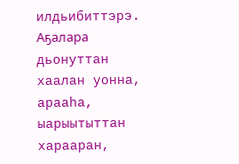илдьибиттэрэ. Аҕалара дьонуттан хаалан уонна, арааһа, ыарыытыттан харааран,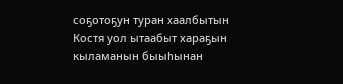соҕотоҕун туран хаалбытын Костя уол ытаабыт хараҕын кыламанын быыһынан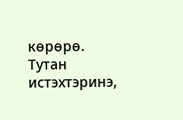көрөрө. Тутан истэхтэринэ,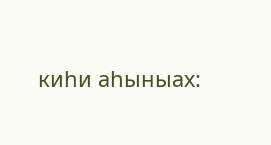киһи аһыныах: